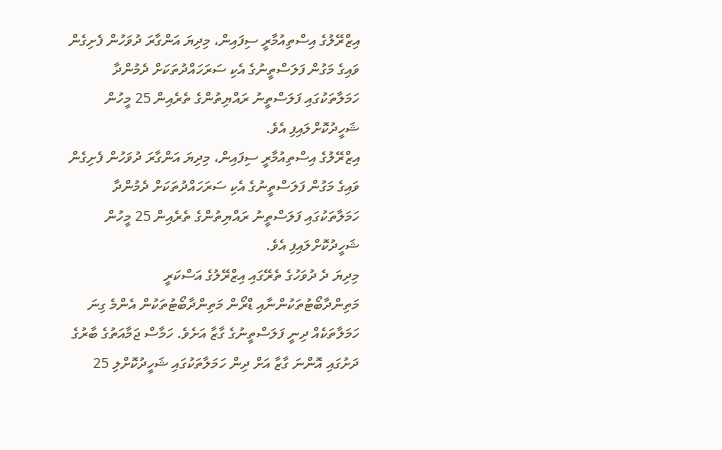އިޒްރޭލުގެ އިސްތިއުމާރީ ސިފައިން، މިދިޔަ އަންގާރަ ދުވަހުން ފެށިގެން ވައިގެ މަގުން ފަލަސްތީނުގެ އެކި ސަރަހައްދުތަކަށް ދެމުންދާ ހަމަލާތަކުގައި ފަލަސްތީނު ރައްޔިތުންގެ ތެރެއިން 25 މީހުން ޝަހީދުކޮށްލައިފި އެވެ.
އިޒްރޭލުގެ އިސްތިއުމާރީ ސިފައިން، މިދިޔަ އަންގާރަ ދުވަހުން ފެށިގެން ވައިގެ މަގުން ފަލަސްތީނުގެ އެކި ސަރަހައްދުތަކަށް ދެމުންދާ ހަމަލާތަކުގައި ފަލަސްތީނު ރައްޔިތުންގެ ތެރެއިން 25 މީހުން ޝަހީދުކޮށްލައިފި އެވެ.
މިދިޔަ ދެ ދުވަހުގެ ތެރޭގައި އިޒްރޭލުގެ އަސްކަރީ މަތިންދާބޯޓުތަކުންނާއި ޑްރޯން މަތިންދާބޯޓުތަކުން އެންމެ ގިނަ ހަމަލާތަކެއް ދިނީ ފަލަސްތީނުގެ ގާޒާ އަށެވެ. ހަމާސް ޖަމާއަތުގެ ބާރުގެ ދަށުގައި އޮންނަ ގާޒާ އަށް ދިން ހަމަލާތަކުގައި ޝަހީދުކޮށްލި 25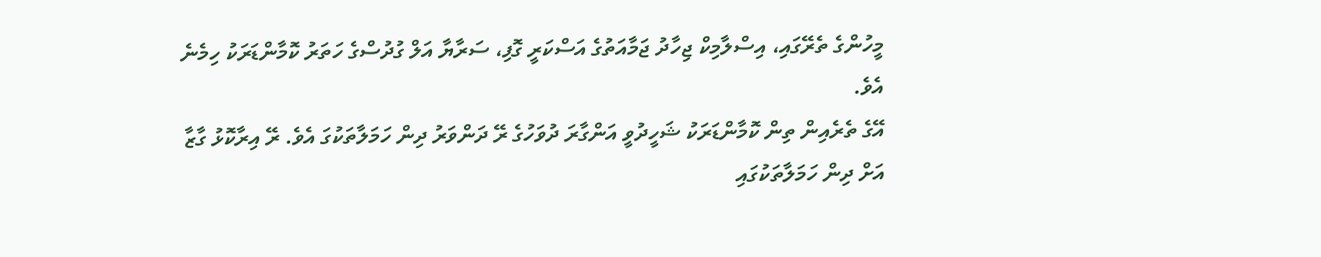މީހުންގެ ތެރޭގައި، އިސްލާމިކް ޖިހާދު ޖަމާއަތުގެ އަސްކަރީ ގޮފި، ސަރާޔާ އަލް ގުދުސްގެ ހަތަރު ކޮމާންޑަރަކު ހިމެނެ އެވެ.
އޭގެ ތެރެއިން ތިން ކޮމާންޑަރަކު ޝަހީދުވީ އަންގާރަ ދުވަހުގެ ރޭ ދަންވަރު ދިން ހަމަލާތަކުގަ އެވެ. ރޭ އިރާކޮޅު ގާޒާ އަށް ދިން ހަމަލާތަކުގައި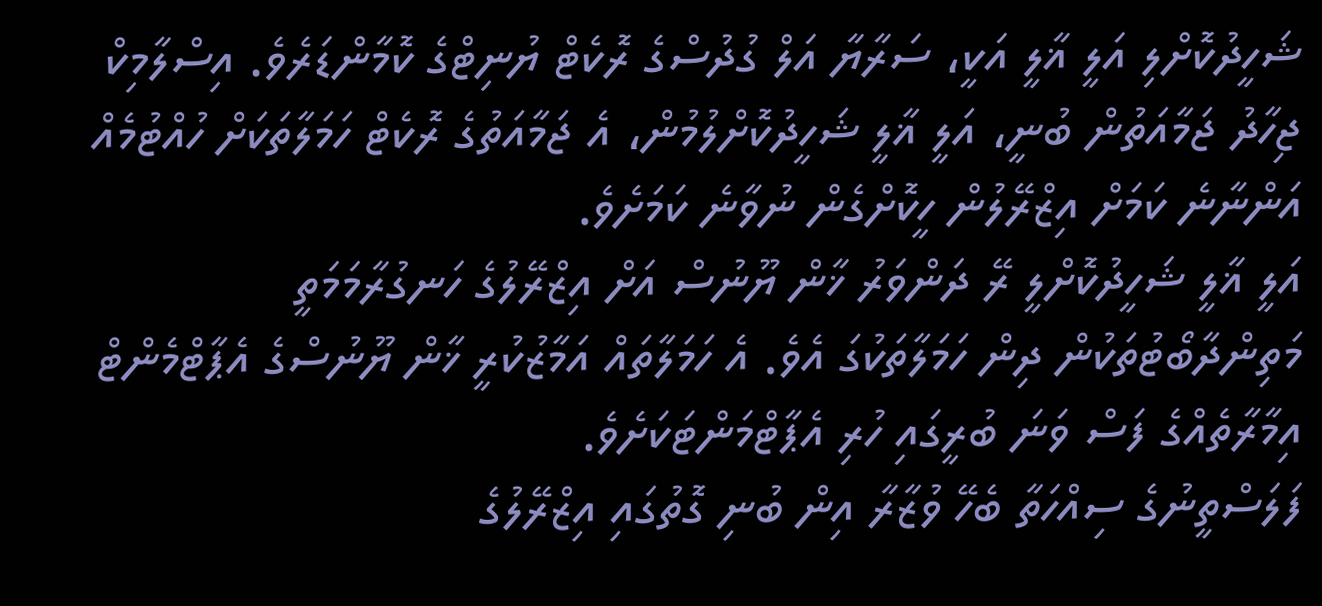ޝަހީދުކޮށްލި އަލީ ޣާލީ އަކީ، ސަރާޔާ އަލް ގުދުސްގެ ރޮކެޓް ޔުނިޓްގެ ކޮމާންޑަރެވެ. އިސްލާމިކް ޖިހާދު ޖަމާއަތުން ބުނީ، އަލީ ޣާލީ ޝަހީދުކޮށްލުމުން، އެ ޖަމާއަތުގެ ރޮކެޓް ހަމަލާތަކަށް ހުއްޓުމެއް އަންނާނެ ކަމަށް އިޒްރޭލުން ހީކޮށްގެން ނުވާނެ ކަމަށެވެ.
އަލީ ޣާލީ ޝަހީދުކޮށްލީ ރޭ ދަންވަރު ޚާން ޔޫނުސް އަށް އިޒްރޭލުގެ ހަނގުރާމަމަތީ މަތިންދާބޯޓުތަކުން ދިން ހަމަލާތަކުގަ އެވެ. އެ ހަމަލާތައް އަމާޒުކުރީ ޚާން ޔޫނުސްގެ އެޕާޓްމެންޓް އިމާރާތެއްގެ ފަސް ވަނަ ބުރީގައި ހުރި އެޕާޓްމަންޓަކަށެވެ.
ފަލަސްތީނުގެ ސިއްހަތާ ބެހޭ ވުޒާރާ އިން ބުނި ގޮތުގައި އިޒްރޭލުގެ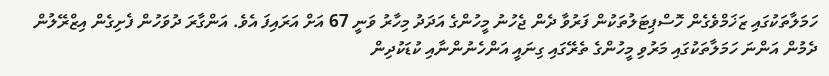ހަމަލާތަކުގައި ޒަޚަމްވެގެން ހޮސްޕިޓަލުތަކުން ފަރުވާ ދެން ޖެހުނު މީހުންގެ އަދަދު މިހާރު ވަނީ 67 އަށް އަރައިފަ އެވެ. އަންގާރަ ދުވަހުން ފެށިގެން އިޒްރޭލުން ދެމުން އަންނަ ހަމަލާތަކުގައި މަރުވި މީހުންގެ ތެރޭގައި ގިނައީ އަންހެނުންނާއި ކުޑަކުދިން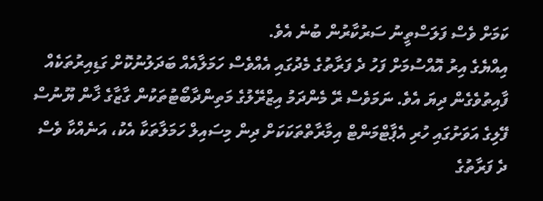ކަމަށް ވެސް ފަލަސްތީނު ސަރުކާރުން ބުނެ އެވެ.
އިއްޔެގެ އިރު އޮއްސުމަށް ފަހު ދެ ފަރާތުގެ މެދުގައި އެއްވެސް ހަމަލާއެއް ބަދަލުނުކޮށް ގަޑިއިރުތަކެއް ފާއިތުވެގެން ދިޔަ އެވެ. ނަމަވެސް ރޭ މެންދަމު އިޒްރޭލުގެ މަތިންދާބޯޓުތަކުން ގާޒާގެ ޚާން ޔޫނުސް ފޭލިގެ އަވަށުގައި ހުރި އެޕާޓްމަންޓް އިމާރާތްތަކަކަށް ދިން މިސައިލް ހަމަލާތަކާ އެކު، އަނެއްކާ ވެސް ދެ ފަރާތުގެ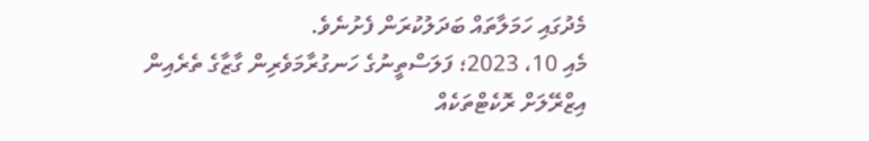މެދުގައި ހަމަލާތައް ބަދަލުކުރަން ފެށުނެވެ.
މެއި 10، 2023؛ ފަލަސްތީނުގެ ހަނގުރާމަވެރިން ގާޒާގެ ތެރެއިން އިޒްރޭލަށް ރޮކެޓްތަކެއް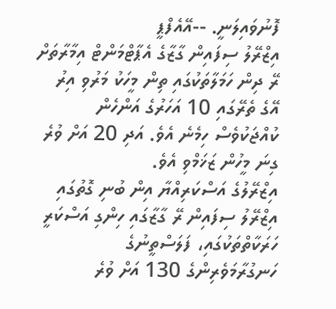ފޮނުވައިލަނީ. --އޭއެފްޕީ
އިޒްރޭލު ސިފައިން ގާޒާގެ އެޕާޓްމަންޓް އިމާރާތަށް ރޭ ދިން ހަމަލާތަކުގައި ތިން މީހަކު މަރުވި އިރު އޭގެ ތެރޭގައި 10 އަހަރުގެ އަންހެން ކުއްޖަކުވެސް ހިމެނެ އެވެ. އަދި 20 އަށް ވުރެ ގިނަ މީހުން ޒަޚަމްވި އެވެ.
އިޒްރޭލުގެ އަސްކަރިއްޔާ އިން ބުނި ގޮތުގައި އިޒްރޭލު ސިފައިން ރޭ ގާޒާގައި ހިންގި އަސްކަރީ ހަރަކާތްތަކުގައި، ފަލަސްތީނުގެ ހަނގުރާމަވެރިންގެ 130 އަށް ވުރެ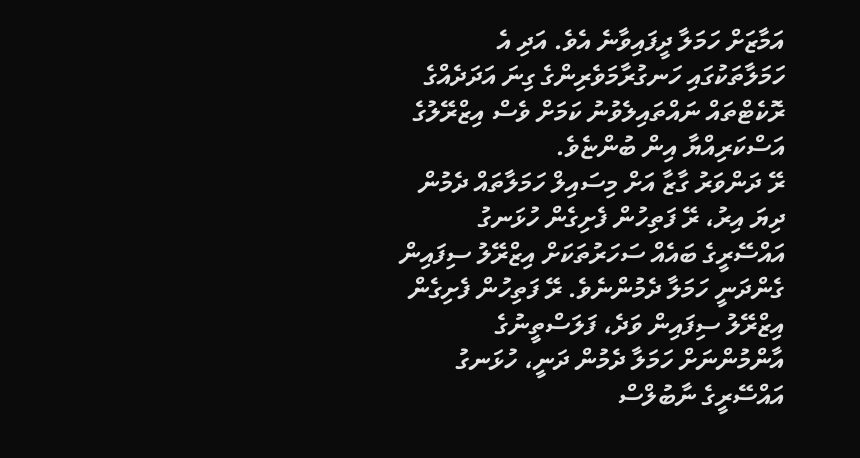އަމާޒަށް ހަމަލާ ދީފައިވާނެ އެވެ. އަދި އެ ހަމަލާތަކުގައި ހަނގުރާމަވެރިންގެ ގިނަ އަދަދެއްގެ ރޮކެޓްތައް ނައްތައިލެވުނު ކަމަށް ވެސް އިޒްރޭލުގެ އަސްކަރިއްޔާ އިން ބުންޏެވެ.
ރޭ ދަންވަރު ގާޒާ އަށް މިސައިލް ހަމަލާތައް ދެމުން ދިޔަ އިރު، ރޭ ފަތިހުން ފެށިގެން ހުޅަނގު އައްސޭރީގެ ބައެއް ސަހަރުތަކަށް އިޒްރޭލު ސިފައިން ގެންދަނީ ހަމަލާ ދެމުންނެވެ. ރޭ ފަތިހުން ފެށިގެން އިޒްރޭލު ސިފައިން ވަދެ، ފަލަސްތީނުގެ އާންމުންނަށް ހަމަލާ ދެމުން ދަނީ، ހުޅަނގު އައްސޭރީގެ ނާބުލްސް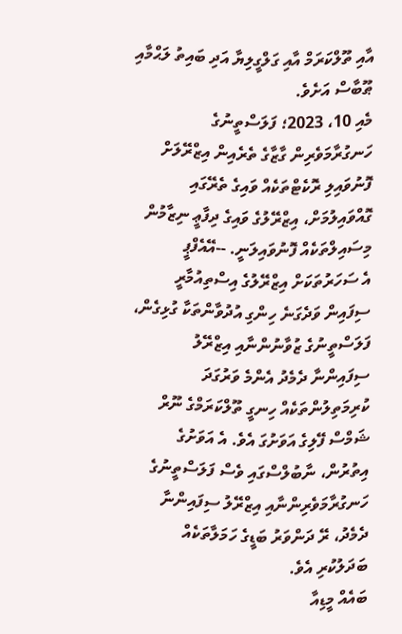އާއި ތޫލްކަރަމް އާއި ގަލްގީލިޔާ އަދި ބައިތު ލަޙްމާއި ޠޫބާސް އަށެވެ.
މެއި 10، 2023؛ ފަލަސްތީނުގެ ހަނގުރާމަވެރިން ގާޒާގެ ތެރެއިން އިޒްރޭލަށް ފޮނުވައިލި ރޮކެޓްތަކެއް ވައިގެ ތެރޭގައި ގޮއްވައިލުމަށް، އިޒްރޭލުގެ ވައިގެ ދިފާޢީ ނިޒާމުން މިސައިލްތަކެއް ފޮނުވައިލަނީ. --އޭއެފްޕީ
އެ ސަހަރުތަކަށް އިޒްރޭލުގެ އިސްތިއުމާރީ ސިފައިން ވަދެގަނެ ހިންގި އުދުވާންތަކާ ގުޅިގެން، ފަލަސްތީނުގެ ޒުވާނުންނާއި އިޒްރޭލު ސިފައިންނާ ދެމެދު އެންމެ ވަރުގަދަ ކުރިމަތިލުންތަކެއް ހިނގީ ތޫލްކަރަމްގެ ނޫރް ޝަމްސް ފޭލިގެ އަވަށުގަ އެވެ. އެ އަވަށުގެ އިތުރުން، ނާބުލްސްގައި ވެސް ފަލަސްތީނުގެ ހަނގުރާމަވެރިންނާއި އިޒްރޭލު ސިފައިންނާ ދެމެދު، ރޭ ދަންވަރު ބަޑީގެ ހަމަލާތަކެއް ބަދަލުކުރި އެވެ.
ބައެއް މީޑިއާ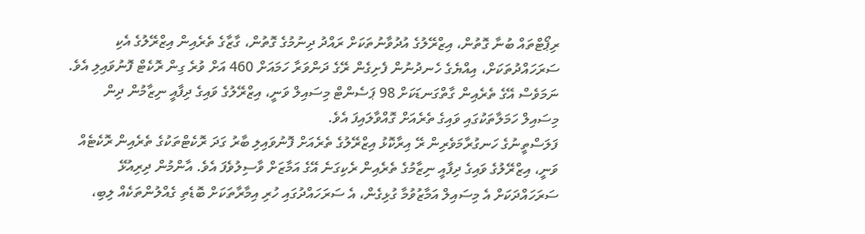ރިޕޯޓްތައް ބުނާ ގޮތުން، އިޒްރޭލުގެ އުދުވާނުތަކަށް ރައްދު ދިނުމުގެ ގޮތުން، ގާޒާގެ ތެރެއިން އިޒްރޭލުގެ އެކި ސަރަހައްދުތަކަށް، އިއްޔެގެ ހެނދުނުން ފެށިގެން ރޭގެ ދަންވަރާ ހަމައަށް 460 އަށް ވުރެ ގިން ރޮކެޓް ފޮނުވައިލި އެވެ. ނަމަވެސް އޭގެ ތެރެއިން ގާތްގަނޑަކަށް 98 ޕަސެންޓް މިސައިލް ވަނީ، އިޒްރޭލުގެ ވައިގެ ދިފާއީ ނިޒާމުން ދިން މިސައިލް ހަމަލާތަކުގައި ވައިގެ ތެރެއަށް ގޮއްވާލައިފަ އެވެ.
ފަލަސްތީނުގެ ހަނގުރާމަވެރިން ރޭ އިރާކޮޅު އިޒްރޭލުގެ ތެރެއަށް ފޮނުވައިލި ބާރު ގަދަ ރޮކެޓްތަކުގެ ތެރެއިން ރޮކެޓެއް ވަނީ، އިޒްރޭލުގެ ވައިގެ ދިފާއީ ނިޒާމުގެ ތެރެއިން ރެކިގަނެ އޭގެ އަމާޒަށް ވާސިލުވެފަ އެވެ. އާންމުން ދިރިއުޅޭ ސަރަހައްދަކަށް އެ މިސައިލް އަމާޒުވުމާ ގުޅިގެން، އެ ސަރަހައްދުގައި ހުރި އިމާރާތަކަށް ބޮޑެތި ގެއްލުންތަކެއް ލިބި،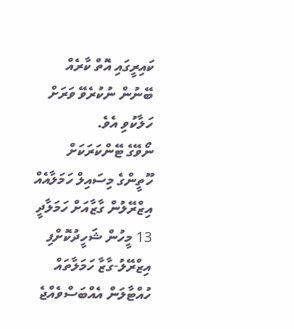ކައިރީގައި އޮތް ކާރެއް ބޭނުން ނުކުރެވޭ ވަރަށް ހަލާކުވި އެވެ.
ނޯވޭގެ ޓޭންކަރަކަށް ހޫތީންގެ މިސައިލް ހަމަލާއެއް
އިޒްރޭލުން ގާޒާއަށް ހަމަލާދީ 13 މީހުން ޝަހީދުކޮށްފި
އިޒްރޭލު-ގާޒާ ހަމަލާތައް ހުއްޓާލަން އެއްބަސްވެއްޖެ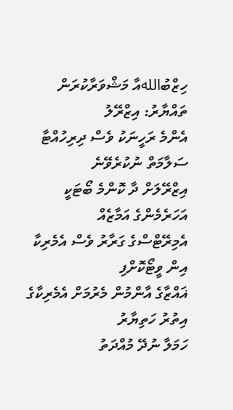ހިޒްބުاللهއާ މަޝްވަރާކުރަން ތައްޔާރު: އިޒްރޭލު
އެންމެ ރަހީނަކު ވެސް ދިރިހުއްޓާ ސަލާމަތް ނުކުރެވޭނެ
އިޒްރޭލަށް ދާ ކޮންމެ ބޯޓަކީ އަހަރެމެންގެ އަމާޒެއް
އެމިރޭޓްސްގެ ގަރާރު ވެސް އެމެރިކާ އިން ވީޓޯކޮށްފި
ޣައްޒާގެ އާންމުން މެރުމަށް އެމެރިކާގެ އިތުރު ހަތިޔާރު
ހަމަލާ ނުދޭ މުއްދަތު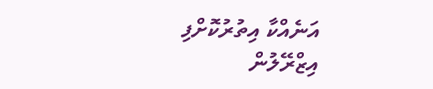އަނެއްކާ އިތުރުކޮށްފި
އިޒްރޭލުން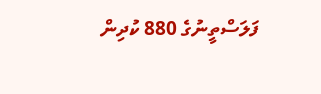ފަލަސްތީނުގެ 880 ކުދިން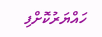ހައްޔަރުކޮށްފި